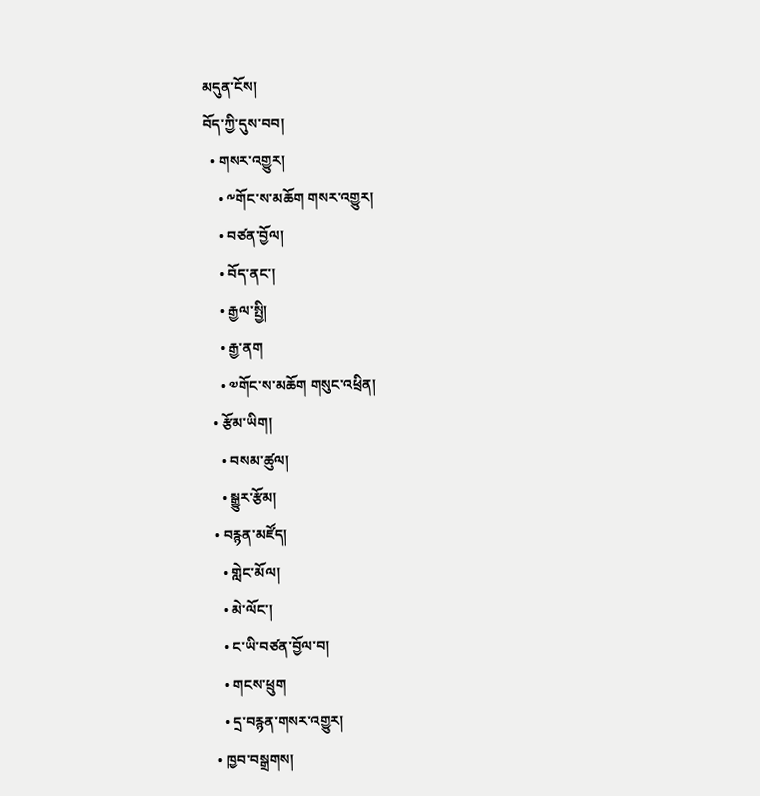མདུན་ངོས།
བོད་ཀྱི་དུས་བབ།
  • གསར་འགྱུར།
    • ༸གོང་ས་མཆོག གསར་འགྱུར།
    • བཙན་བྱོལ།
    • བོད་ནང་།
    • རྒྱལ་སྤྱི།
    • རྒྱ་ནག
    • ༧གོང་ས་མཆོག གསུང་འཕྲིན།
  • རྩོམ་ཡིག།
    • བསམ་ཚུལ།
    • སྒྱུར་རྩོམ།
  • བརྙན་མཛོད།
    • གླེང་མོལ།
    • མེ་ལོང་།
    • ང་ཡི་བཙན་བྱོལ་བ།
    • གངས་ཕྲུག
    • དྲ་བརྙན་གསར་འགྱུར།
  • ཁྱབ་བསྒྲགས།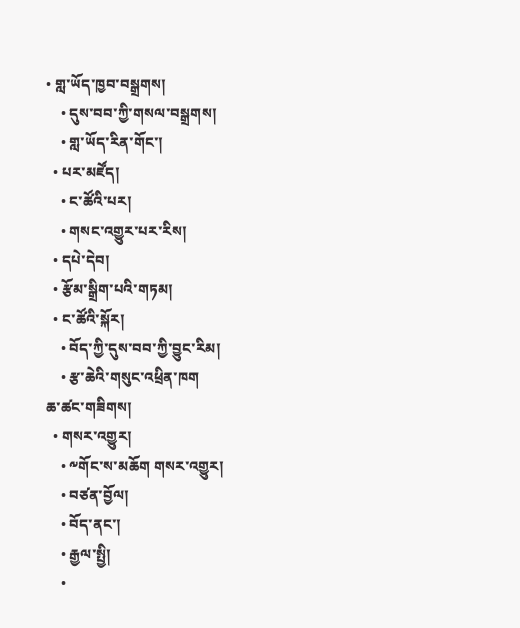• གླ་ཡོད་ཁྱབ་བསྒྲགས།
    • དུས་བབ་ཀྱི་གསལ་བསྒྲགས།
    • གླ་ཡོད་རིན་གོང་།
  • པར་མཛོད།
    • ང་ཚོའི་པར།
    • གསང་འགྱུར་པར་རིས།
  • དཔེ་དེབ།
  • རྩོམ་སྒྲིག་པའི་གཏམ།
  • ང་ཚོའི་སྐོར།
    • བོད་ཀྱི་དུས་བབ་ཀྱི་བྱུང་རིམ།
    • རྩ་ཆེའི་གསུང་འཕྲིན་ཁག
ཆ་ཚང་གཟིགས།
  • གསར་འགྱུར།
    • ༸གོང་ས་མཆོག གསར་འགྱུར།
    • བཙན་བྱོལ།
    • བོད་ནང་།
    • རྒྱལ་སྤྱི།
    •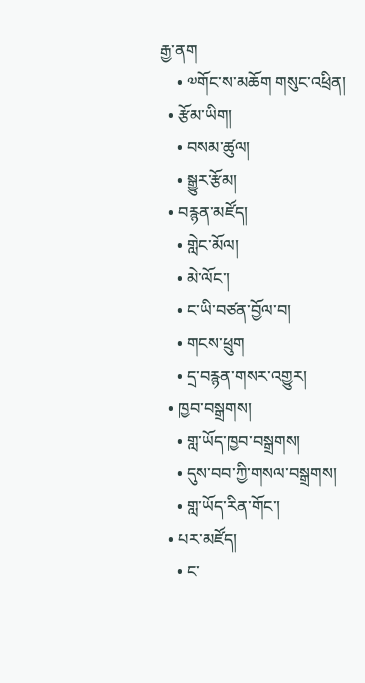རྒྱ་ནག
    • ༧གོང་ས་མཆོག གསུང་འཕྲིན།
  • རྩོམ་ཡིག།
    • བསམ་ཚུལ།
    • སྒྱུར་རྩོམ།
  • བརྙན་མཛོད།
    • གླེང་མོལ།
    • མེ་ལོང་།
    • ང་ཡི་བཙན་བྱོལ་བ།
    • གངས་ཕྲུག
    • དྲ་བརྙན་གསར་འགྱུར།
  • ཁྱབ་བསྒྲགས།
    • གླ་ཡོད་ཁྱབ་བསྒྲགས།
    • དུས་བབ་ཀྱི་གསལ་བསྒྲགས།
    • གླ་ཡོད་རིན་གོང་།
  • པར་མཛོད།
    • ང་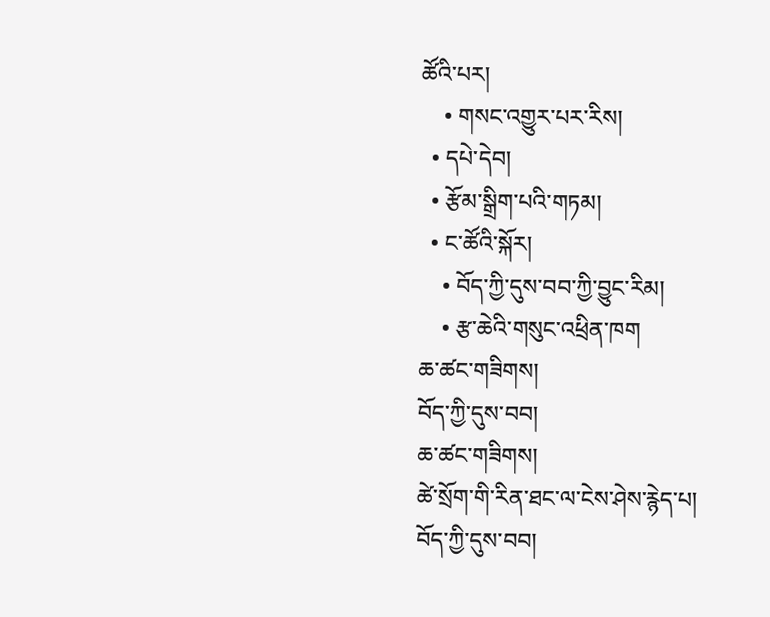ཚོའི་པར།
    • གསང་འགྱུར་པར་རིས།
  • དཔེ་དེབ།
  • རྩོམ་སྒྲིག་པའི་གཏམ།
  • ང་ཚོའི་སྐོར།
    • བོད་ཀྱི་དུས་བབ་ཀྱི་བྱུང་རིམ།
    • རྩ་ཆེའི་གསུང་འཕྲིན་ཁག
ཆ་ཚང་གཟིགས།
བོད་ཀྱི་དུས་བབ།
ཆ་ཚང་གཟིགས།
ཚེ་སྲོག་གི་རིན་ཐང་ལ་ངེས་ཤེས་རྙེད་པ།
བོད་ཀྱི་དུས་བབ།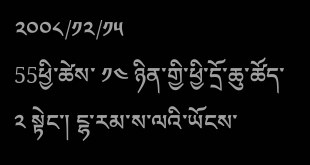༢༠༠༨/༡༢/༡༥
55ཕྱི་ཚེས་ ༡༤ ཉིན་གྱི་ཕྱི་དྲོ་ཆུ་ཚོད་ ༢ སྟེང་། ངྷ་རམ་ས་ལའི་ཡོངས་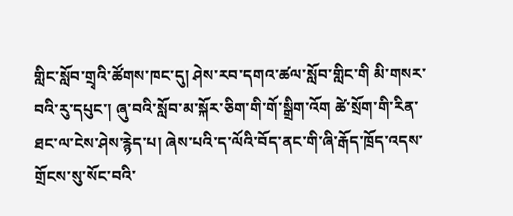གླིང་སློབ་གྲྭའི་ཚོགས་ཁང་དུ། ཤེས་རབ་དགའ་ཚལ་སློབ་གླིང་གི མི་གསར་བའི་རུ་དཔུང་། ཞུ་བའི་སློབ་མ་སྐོར་ཅིག་གི་གོ་སྒྲིག་འོག ཚེ་སྲོག་གི་རིན་ཐང་ལ་ངེས་ཤེས་རྙེད་པ། ཞེས་པའི་ད་ལོའི་བོད་ནང་གི་ཞི་རྒོད་ཁྲོད་འདས་གྲོངས་སུ་སོང་བའི་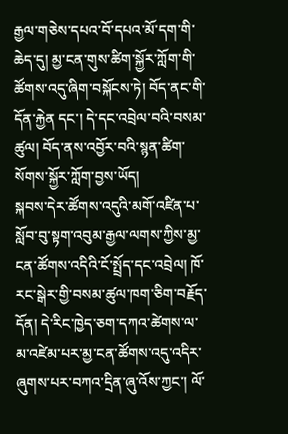རྒྱལ་གཅེས་དཔའ་བོ་དཔའ་མོ་དག་གི་ཆེད་དུ། མྱ་ངན་གུས་ཚིག་སྐྱོར་ཀློག་གི་ཚོགས་འདུ་ཞིག་བསྐོངས་ཏེ། བོད་ནང་གི་དོན་རྐྱེན དང་། དེ་དང་འབྲེལ་བའི་བསམ་ཚུལ། བོད་ནས་འབྱོར་བའི་སྙན་ཚིག་སོགས་སྐྱོར་ཀློག་བྱས་ཡོད།
སྐབས་དེར་ཚོགས་འདུའི་མགོ་འཛིན་པ་སློབ་བུ་སྟག་འབུམ་རྒྱལ་ལགས་ཀྱིས་མྱ་ངན་ཚོགས་འདིའི་ངོ་སྤྲོད་དང་འབྲེལ། ཁོ་རང་སྒེར་གྱི་བསམ་ཚུལ་ཁག་ཅིག་བརྗོད་དོན། དེ་རིང་ཁྱེད་ཅག་དཀའ་ཚེགས་ལ་མ་འཛེམ་པར་མྱ་ངན་ཚོགས་འདུ་འདིར་ཞུགས་པར་བཀའ་དྲིན་ཞུ་འོས་ཀྱང་། ལོ་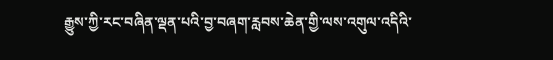རྒྱུས་ཀྱི་རང་བཞིན་ལྡན་པའི་བྱ་བཞག་རླབས་ཆེན་གྱི་ལས་འགུལ་འདིའི་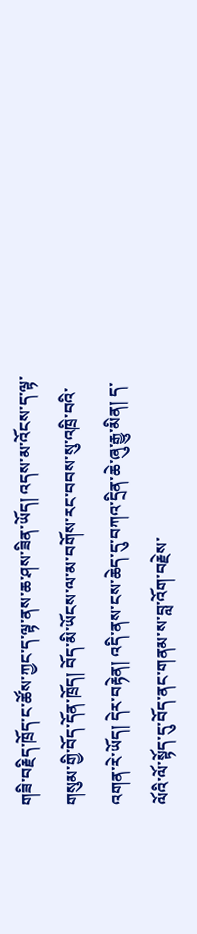གཟི་བརྗིད་ཁྲོད་ང་ཚོས་ཀྱང་ད་ལྟ་ནས་ཆ་ཤས་ཟིན་ཡོད། འདས་མ་འོངས་ད་ལྟ་གསུམ་གྱི་བོད་དོན་ཁྲོད། བོད་མི་ཡོངས་ལ་མ་བགོས་རང་བབས་སུ་འཁྲི་བའི་འགན་རེ་ཡོད། དེར་བརྟེན། འདི་ནས་ངས་ཆེད་དུ་བཀའ་དྲིན་ཆེ་ཞུ་རྒྱུ་མིན། ད་ལོའི་ལོ་སྟོད་དུ་བོད་ནང་གནམ་ས་བླ་འོག་བརྗེས་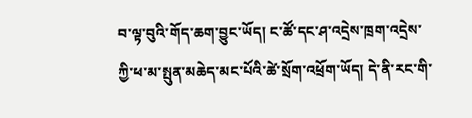བ་ལྟ་བུའི་གོད་ཆག་བྱུང་ཡོད། ང་ཚོ་དང་ཤ་འདྲེས་ཁྲག་འདྲེས་ཀྱི་ཕ་མ་སྤུན་མཆེད་མང་པོའི་ཚེ་སྲོག་འཕྲོག་ཡོད། དེ་ནི་རང་གི་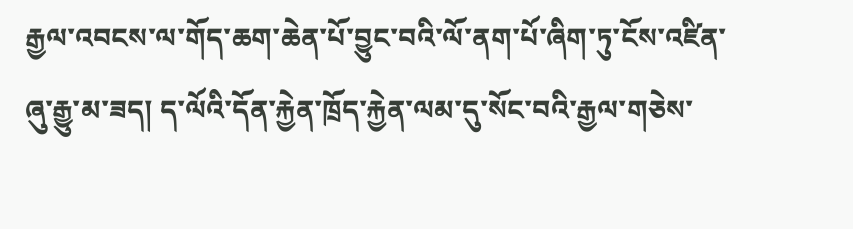རྒྱལ་འབངས་ལ་གོད་ཆག་ཆེན་པོ་བྱུང་བའི་ལོ་ནག་པོ་ཞིག་ཏུ་ངོས་འཛིན་ཞུ་རྒྱུ་མ་ཟད། ད་ལོའི་དོན་རྐྱེན་ཁྲོད་རྐྱེན་ལམ་དུ་སོང་བའི་རྒྱལ་གཅེས་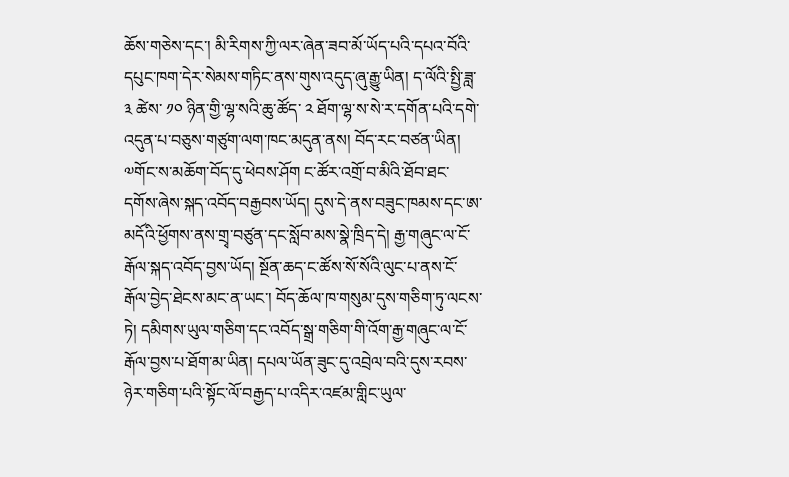ཆོས་གཅེས་དང་། མི་རིགས་ཀྱི་ལར་ཞེན་ཟབ་མོ་ཡོད་པའི་དཔའ་བོའི་དཔུང་ཁག་དེར་སེམས་གཏིང་ནས་གུས་འདུད་ཞུ་རྒྱུ་ཡིན། ད་ལོའི་སྤྱི་ཟླ་ ༣ ཚེས་ ༡༠ ཉིན་གྱི་ལྷ་སའི་ཆུ་ཚོད་ ༢ ཐོག་ལྷ་ས་སེ་ར་དགོན་པའི་དགེ་འདུན་པ་བཅུས་གཙུག་ལག་ཁང་མདུན་ནས། བོད་རང་བཙན་ཡིན། ༧གོང་ས་མཆོག་བོད་དུ་ཕེབས་ཤོག ང་ཚོར་འགྲོ་བ་མིའི་ཐོབ་ཐང་དགོས་ཞེས་སྐད་འབོད་བརྒྱབས་ཡོད། དུས་དེ་ནས་བཟུང་ཁམས་དང་ཨ་མདོའི་ཕྱོགས་ནས་གྲྭ་བཙུན་དང་སློབ་མས་སྣེ་ཁྲིད་དེ། རྒྱ་གཞུང་ལ་ངོ་རྒོལ་སྐད་འབོད་བྱས་ཡོད། སྔོན་ཆད་ང་ཚོས་སོ་སོའི་ལུང་པ་ནས་ངོ་རྒོལ་བྱེད་ཐེངས་མང་ན་ཡང་། བོད་ཆོལ་ཁ་གསུམ་དུས་གཅིག་ཏུ་ལངས་ཏེ། དམིགས་ཡུལ་གཅིག་དང་འབོད་སྒྲ་གཅིག་གི་འོག་རྒྱ་གཞུང་ལ་ངོ་རྒོལ་བྱས་པ་ཐོག་མ་ཡིན། དཔལ་ཡོན་ཟུང་དུ་འབྲེལ་བའི་དུས་རབས་ཉེར་གཅིག་པའི་སྟོང་ལོ་བརྒྱད་པ་འདིར་འཛམ་གླིང་ཡུལ་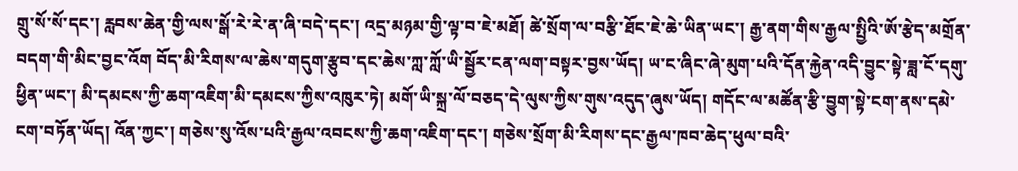གྲུ་སོ་སོ་དང་། རླབས་ཆེན་གྱི་ལས་སྒོ་རེ་རེ་ན་ཞི་བདེ་དང་། འདྲ་མཉམ་གྱི་ལྟ་བ་ཇེ་མཐོ། ཚེ་སྲོག་ལ་བརྩི་ཐོང་ཇེ་ཆེ་ཡིན་ཡང་། རྒྱ་ནག་གིས་རྒྱལ་སྤྱིའི་ཨོ་རྩེད་མགྲོན་བདག་གི་མིང་བྱང་འོག བོད་མི་རིགས་ལ་ཆེས་གདུག་རྩུབ་དང་ཆེས་ཀླ་ཀློ་ཡི་སྦྱོར་ངན་ལག་བསྟར་བྱས་ཡོད། ཡ་ང་ཞིང་ཞེ་མུག་པའི་དོན་རྐྱེན་འདི་བྱུང་སྟེ་ཟླ་ངོ་དགུ་ཕྱིན་ཡང་། མི་དམངས་ཀྱི་ཆག་འཇིག་མི་དམངས་ཀྱིས་འཁུར་ཏེ། མགོ་ཡི་སྐྲ་ལོ་བཅད་དེ་ལུས་ཀྱིས་གུས་འདུད་ཞུས་ཡོད། གདོང་ལ་མཚོན་རྩི་བྱུག་སྟེ་ངག་ནས་དམེ་ངག་བཏོན་ཡོད། འོན་ཀྱང་། གཅེས་སུ་འོས་པའི་རྒྱལ་འབངས་ཀྱི་ཆག་འཇིག་དང་། གཅེས་སྲོག་མི་རིགས་དང་རྒྱལ་ཁབ་ཆེད་ཕུལ་བའི་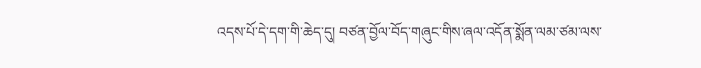འདས་པོ་དེ་དག་གི་ཆེད་དུ། བཙན་བྱོལ་བོད་གཞུང་གིས་ཞལ་འདོན་སྨོན་ལམ་ཙམ་ལས་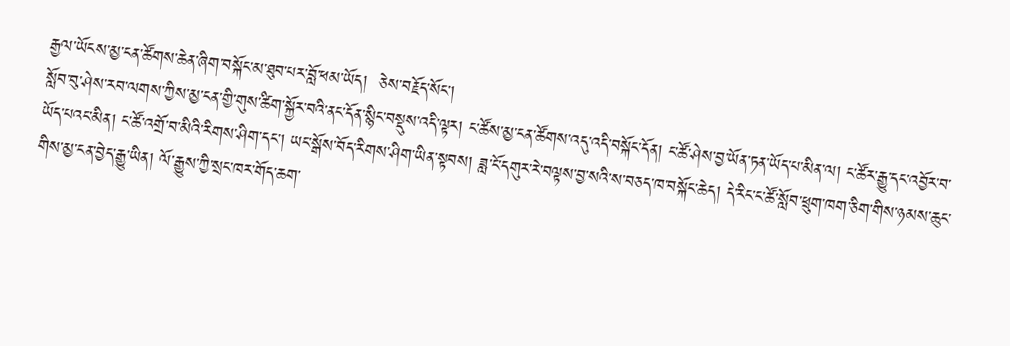རྒྱལ་ཡོངས་མྱ་ངན་ཚོགས་ཆེན་ཞིག་བསྐོང་མ་ཐུབ་པར་བློ་ཕམ་ཡོད།  ཅེས་བརྗོད་སོང་།
སློབ་བུ་ཤེས་རབ་ལགས་ཀྱིས་མྱ་ངན་གྱི་གུས་ཚིག་སྐྱོར་བའི་ནང་དོན་སྙིང་བསྡུས་འདི་ལྟར། ང་ཚོས་མྱ་ངན་ཚོགས་འདུ་འདི་བསྐོང་དོན། ང་ཚོ་ཤེས་བྱ་ཡོན་ཏན་ཡོད་པ་མིན་ལ། ང་ཚོར་རྒྱུ་དང་འབྱོར་བ་ཡོད་པའང་མིན། ང་ཚོ་འགྲོ་བ་མིའི་རིགས་ཤིག་དང་། ཡང་སྒོས་བོད་རིགས་ཤིག་ཡིན་སྟབས། ཟླ་ངོ་དགུར་རེ་བལྟས་བྱ་སའི་ས་བཅད་ཁ་བསྐོང་ཆེད། དེ་རིང་ང་ཚོ་སློབ་ཕྲུག་ཁག་ཅིག་གིས་ཉམས་ཆུང་གིས་མྱ་ངན་བྱེད་རྒྱུ་ཡིན། ལོ་རྒྱུས་ཀྱི་སྲང་ཁར་གོད་ཆག་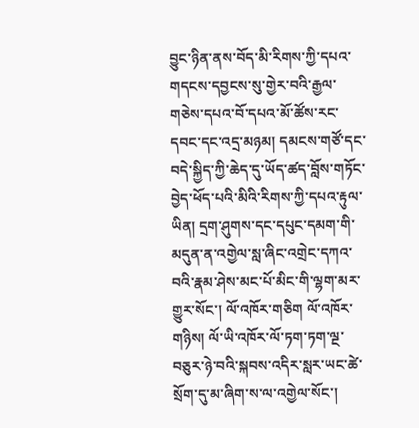བྱུང་ཉིན་ནས་བོད་མི་རིགས་ཀྱི་དཔའ་གདངས་དབྱངས་སུ་གྱེར་བའི་རྒྱལ་གཅེས་དཔའ་བོ་དཔའ་མོ་ཚོས་རང་དབང་དང་འདྲ་མཉམ། དམངས་གཙོ་དང་བདེ་སྐྱིད་ཀྱི་ཆེད་དུ་ཡོད་ཚད་བློས་གཏོང་བྱེད་ཕོད་པའི་མིའི་རིགས་ཀྱི་དཔའ་རྟུལ་ཡིན། དྲག་ཤུགས་དང་དཔུང་དམག་གི་མདུན་ན་འགྱེལ་སླ་ཞིང་འགྲེང་དཀའ་བའི་རྣམ་ཤེས་མང་པོ་མིང་གི་ལྷག་མར་གྱུར་སོང་། ལོ་འཁོར་གཅིག ལོ་འཁོར་གཉིས། ལོ་ཡི་འཁོར་ལོ་ཏག་ཏག་ལྔ་བཅུར་ཉེ་བའི་སྐབས་འདིར་སླར་ཡང་ཚེ་སྲོག་དུ་མ་ཞིག་ས་ལ་འགྱེལ་སོང་།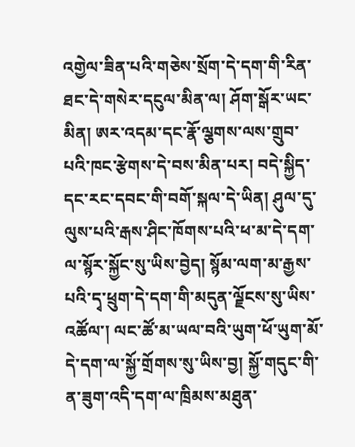འགྱེལ་ཟིན་པའི་གཅེས་སྲོག་དེ་དག་གི་རིན་ཐང་དེ་གསེར་དངུལ་མིན་ལ། ཤོག་སྒོར་ཡང་མིན། ཨར་འདམ་དང་རྣོ་ལྕགས་ལས་གྲུབ་པའི་ཁང་རྩེགས་དེ་བས་མིན་པར། བདེ་སྐྱིད་དང་རང་དབང་གི་བགོ་སྐལ་དེ་ཡིན། ཤུལ་དུ་ལུས་པའི་རྒས་ཤིང་ཁོགས་པའི་ཕ་མ་དེ་དག་ལ་སྙོར་སྐྱོང་སུ་ཡིས་བྱེད། སྙོམ་ལག་མ་རྒྱས་པའི་དྭ་ཕྲུག་དེ་དག་གི་མདུན་ལྗོངས་སུ་ཡིས་འཚོལ་། ལང་ཚོ་མ་ཡལ་བའི་ཡུག་ཕོ་ཡུག་མོ་དེ་དག་ལ་སྐྱོ་གྲོགས་སུ་ཡིས་བྱ། སྐྱོ་གདུང་གི་ན་ཟུག་འདི་དག་ལ་ཁྲིམས་མཐུན་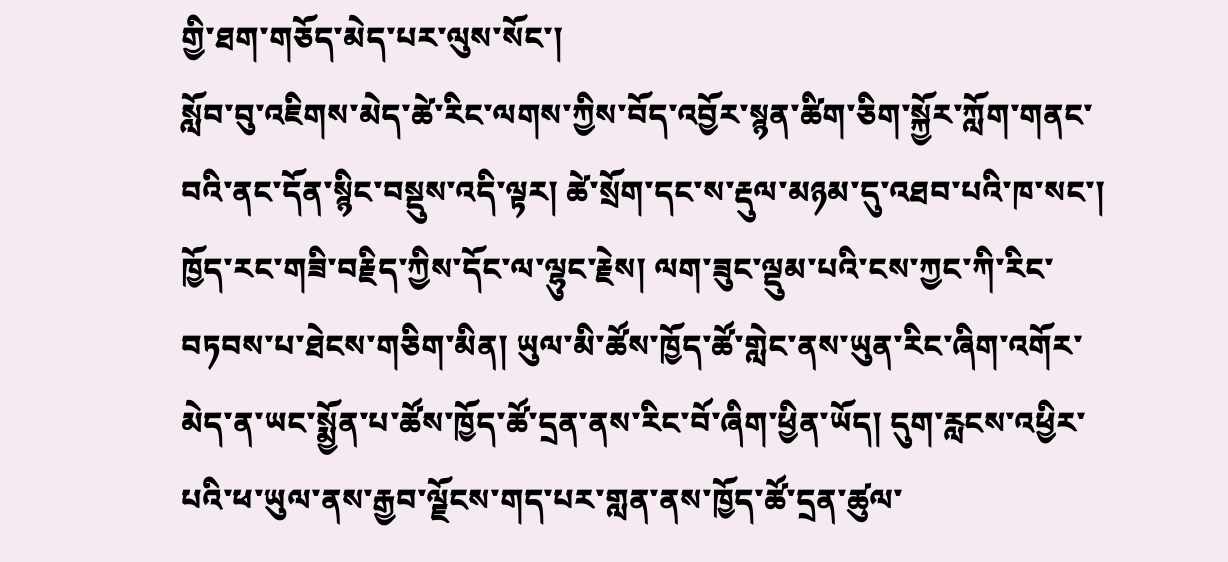གྱི་ཐག་གཅོད་མེད་པར་ལུས་སོང་།
སློབ་བུ་འཇིགས་མེད་ཚེ་རིང་ལགས་ཀྱིས་བོད་འབྱོར་སྙན་ཚིག་ཅིག་སྐྱོར་ཀློག་གནང་བའི་ནང་དོན་སྙིང་བསྡུས་འདི་ལྟར། ཚེ་སྲོག་དང་ས་རྡུལ་མཉམ་དུ་འཐབ་པའི་ཁ་སང་། ཁྱོད་རང་གཟི་བརྗིད་ཀྱིས་དོང་ལ་ལྷུང་རྗེས། ལག་ཟུང་ལྡུམ་པའི་ངས་ཀྱང་ཀི་རིང་བཏབས་པ་ཐེངས་གཅིག་མིན། ཡུལ་མི་ཚོས་ཁྱོད་ཚོ་གླེང་ནས་ཡུན་རིང་ཞིག་འགོར་མེད་ན་ཡང་སྨྱོན་པ་ཚོས་ཁྱོད་ཚོ་དྲན་ནས་རིང་བོ་ཞིག་ཕྱིན་ཡོད། དུག་རླངས་འཕྱིར་པའི་ཕ་ཡུལ་ནས་རྒྱབ་ལྗོངས་གད་པར་གླན་ནས་ཁྱོད་ཚོ་དྲན་ཚུལ་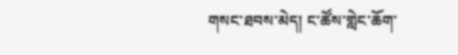གསང་ཐབས་མེད། ང་ཚོས་གླེང་ཆོག་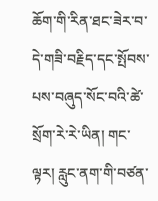ཆོག་གི་རིན་ཐང་ཟེར་བ་དེ་གཟི་བརྗིད་དང་སྤོབས་པས་བཞུད་སོང་བའི་ཚེ་སྲོག་རེ་རེ་ཡིན། གང་ལྟར། རླུང་ནག་གི་བཙན་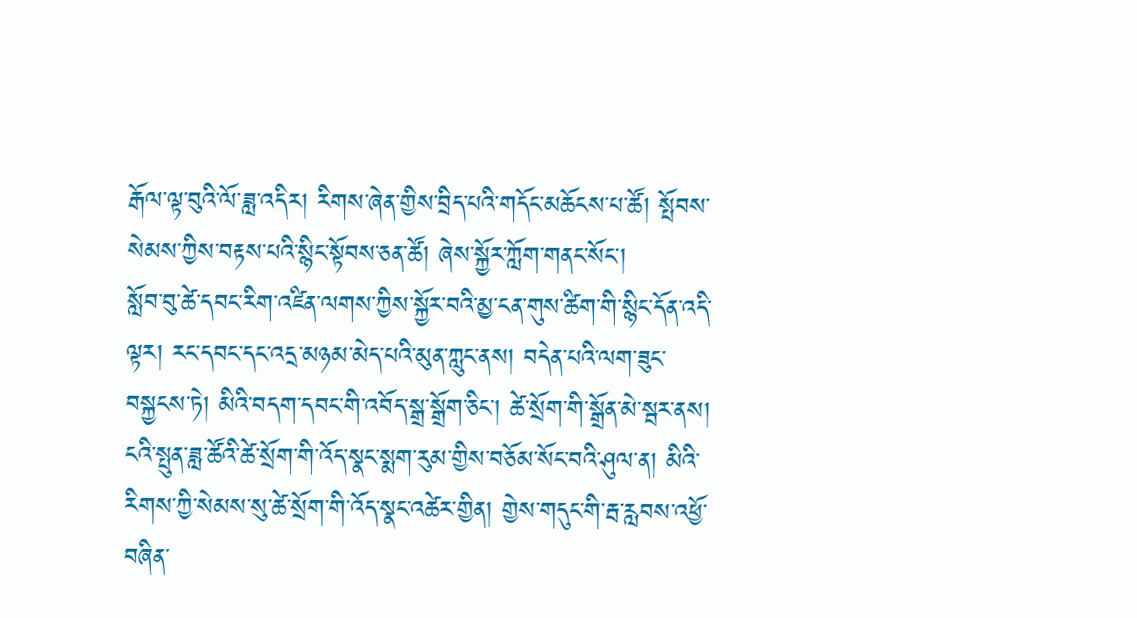རྒོལ་ལྟ་བུའི་ལོ་ཟླ་འདིར། རིགས་ཞེན་གྱིས་བྲིད་པའི་གདོང་མཆོངས་པ་ཚོ། སྤོབས་སེམས་ཀྱིས་བརྟས་པའི་སྙིང་སྟོབས་ཅན་ཚོ། ཞེས་སྐྱོར་ཀློག་གནང་སོང་།
སློབ་བུ་ཚེ་དབང་རིག་འཛིན་ལགས་ཀྱིས་སྐྱོར་བའི་མྱ་ངན་གུས་ཚིག་གི་སྙིང་དོན་འདི་ལྟར། རང་དབང་དང་འདྲ་མཉམ་མེད་པའི་མུན་ཀླུང་ནས། བདེན་པའི་ལག་ཟུང་བསྐྱངས་ཏེ། མིའི་བདག་དབང་གི་འབོད་སྒྲ་སྒྲོག་ཅིང་། ཚེ་སྲོག་གི་སྒྲོན་མེ་སྦར་ནས། ངའི་སྤུན་ཟླ་ཚོའི་ཚེ་སྲོག་གི་འོད་སྣང་སྨག་རུམ་གྱིས་བཅོམ་སོང་བའི་ཤུལ་ན། མིའི་རིགས་ཀྱི་སེམས་སུ་ཚེ་སྲོག་གི་འོད་སྣང་འཚེར་གྱིན། གྱེས་གདུང་གི་རྦ་རླབས་འཕྱོ་བཞིན་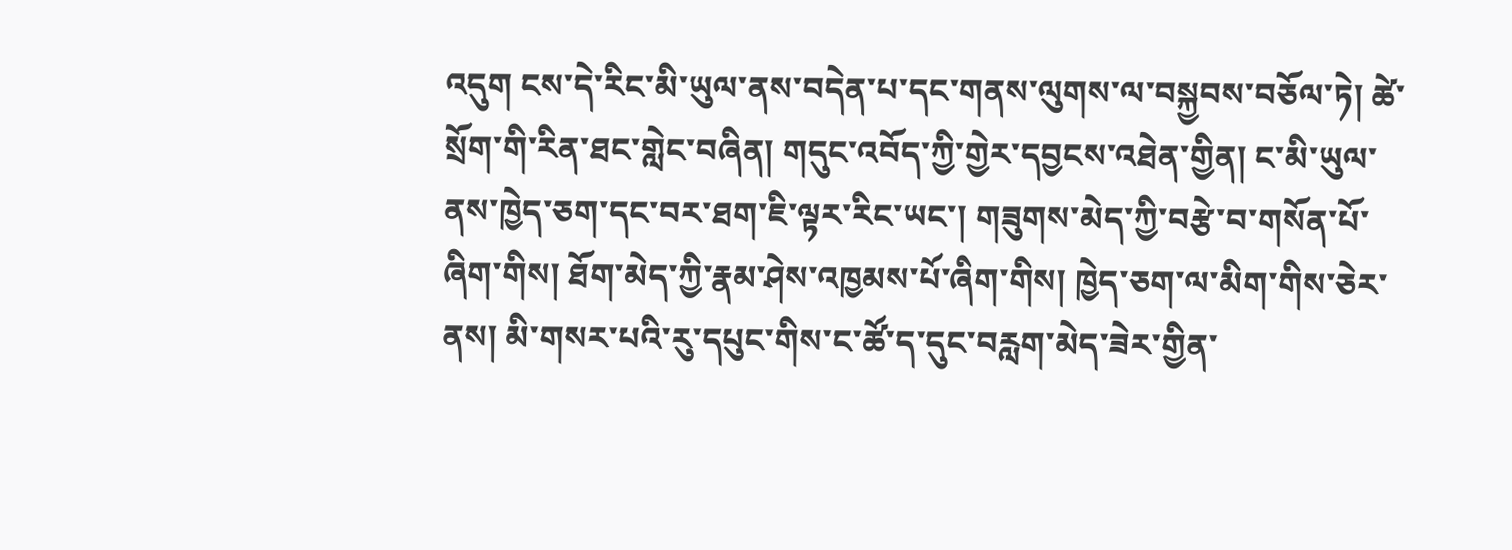འདུག ངས་དེ་རིང་མི་ཡུལ་ནས་བདེན་པ་དང་གནས་ལུགས་ལ་བསྐྱབས་བཅོལ་ཏེ། ཚེ་སྲོག་གི་རིན་ཐང་གླེང་བཞིན། གདུང་འབོད་ཀྱི་གྱེར་དབྱངས་འཐེན་གྱིན། ང་མི་ཡུལ་ནས་ཁྱེད་ཅག་དང་བར་ཐག་ཇི་ལྟར་རིང་ཡང་། གཟུགས་མེད་ཀྱི་བརྩེ་བ་གསོན་པོ་ཞིག་གིས། ཐོག་མེད་ཀྱི་རྣམ་ཤེས་འཁྱམས་པོ་ཞིག་གིས། ཁྱེད་ཅག་ལ་མིག་གིས་ཅེར་ནས། མི་གསར་པའི་རུ་དཔུང་གིས་ང་ཚོ་ད་དུང་བརླག་མེད་ཟེར་གྱིན་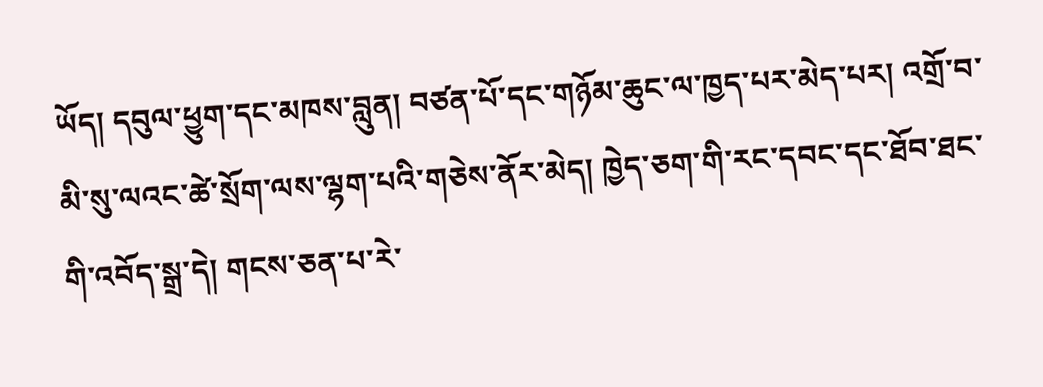ཡོད། དབུལ་ཕྱུག་དང་མཁས་བླུན། བཙན་པོ་དང་གཉོམ་ཆུང་ལ་ཁྱད་པར་མེད་པར། འགྲོ་བ་མི་སུ་ལའང་ཚེ་སྲོག་ལས་ལྷག་པའི་གཅེས་ནོར་མེད། ཁྱེད་ཅག་གི་རང་དབང་དང་ཐོབ་ཐང་གི་འབོད་སྒྲ་དེ། གངས་ཅན་པ་རེ་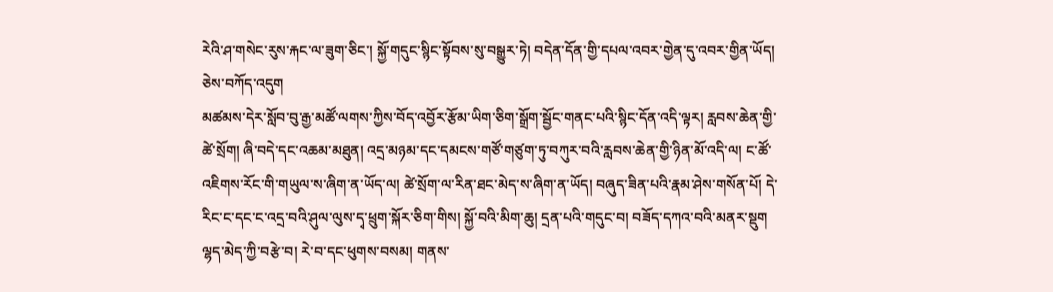རེའི་ཤ་གསེང་རུས་རྐང་ལ་ཟུག་ཅིང་། སྐྱོ་གདུང་སྙིང་སྟོབས་སུ་བསྒྱུར་ཏེ། བདེན་དོན་གྱི་དཔལ་འབར་གྱེན་དུ་འབར་གྱིན་ཡོད། ཅེས་བཀོད་འདུག
མཚམས་དེར་སློབ་བུ་རྒྱ་མཚོ་ལགས་ཀྱིས་བོད་འབྱོར་རྩོམ་ཡིག་ཅིག་སྒྲོག་སྦྱོང་གནང་པའི་སྙིང་དོན་འདི་ལྟར། རླབས་ཆེན་གྱི་ཚེ་སྲོག། ཞི་བདེ་དང་འཆམ་མཐུན། འདྲ་མཉམ་དང་དམངས་གཙོ་གཙུག་ཏུ་བཀུར་བའི་རླབས་ཆེན་གྱི་ཉིན་མོ་འདི་ལ། ང་ཚོ་འཇིགས་རོང་གི་གཡུལ་ས་ཞིག་ན་ཡོད་ལ། ཚེ་སྲོག་ལ་རིན་ཐང་མེད་ས་ཞིག་ན་ཡོད། བཞུད་ཟིན་པའི་རྣམ་ཤེས་གསོན་པོ། དེ་རིང་ང་དང་ང་འདྲ་བའི་ཤུལ་ལུས་དྭ་ཕྲུག་སྐོར་ཅིག་གིས། སྐྱོ་བའི་མིག་ཆུ། དྲན་པའི་གདུང་བ། བཟོད་དཀའ་བའི་མནར་སྡུག ལྷད་མེད་ཀྱི་བརྩེ་བ། རེ་བ་དང་ཕུགས་བསམ། གནས་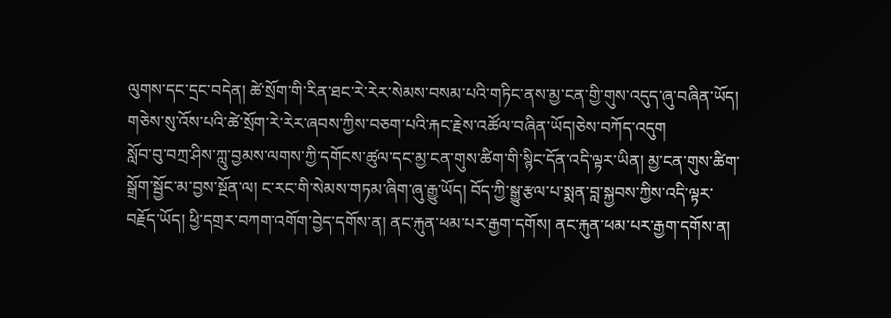ལུགས་དང་དྲང་བདེན། ཚེ་སྲོག་གི་རིན་ཐང་རེ་རེར་སེམས་བསམ་པའི་གཏིང་ནས་མྱ་ངན་གྱི་གུས་འདུད་ཞུ་བཞིན་ཡོད། གཅེས་སུ་འོས་པའི་ཚེ་སྲོག་རེ་རེར་ཞབས་ཀྱིས་བཅག་པའི་རྐང་རྗེས་འཚོལ་བཞིན་ཡོད།ཅེས་བཀོད་འདུག
སློབ་བུ་བཀྲ་ཤིས་ཀླུ་བྱམས་ལགས་ཀྱི་དགོངས་ཚུལ་དང་མྱ་ངན་གུས་ཚིག་གི་སྙིང་དོན་འདི་ལྟར་ཡིན། མྱ་ངན་གུས་ཚིག་སྒྲོག་སྦྱོང་མ་བྱས་སྔོན་ལ། ང་རང་གི་སེམས་གཏམ་ཞིག་ཞུ་རྒྱུ་ཡོད། བོད་ཀྱི་སྒྱུ་རྩལ་པ་སྨན་བླ་སྐྱབས་ཀྱིས་འདི་ལྟར་བརྗོད་ཡོད། ཕྱི་དགྲར་བཀག་འགོག་བྱེད་དགོས་ན། ནང་རྐུན་ཕམ་པར་རྒྱག་དགོས། ནང་རྐུན་ཕམ་པར་རྒྱག་དགོས་ན།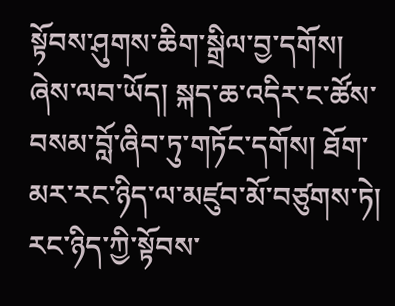སྟོབས་ཤུགས་ཆིག་སྒྲིལ་བྱ་དགོས། ཞེས་ལབ་ཡོད། སྐད་ཆ་འདིར་ང་ཚོས་བསམ་བློ་ཞིབ་ཏུ་གཏོང་དགོས། ཐོག་མར་རང་ཉིད་ལ་མཛུབ་མོ་བཙུགས་ཏེ། རང་ཉིད་ཀྱི་སྟོབས་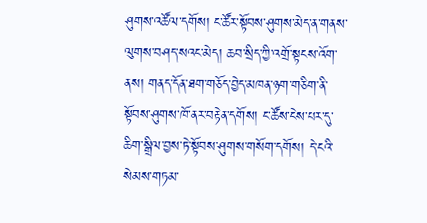ཤུགས་འཚོལ་དགོས། ང་ཚོར་སྟོབས་ཤུགས་མེད་ན་གནས་ལུགས་བཤད་སའང་མེད། ཆབ་སྲིད་ཀྱི་འགྲོ་སྟངས་འོག་ནས། གནད་དོན་ཐག་གཅོད་བྱེད་མཁན་ཉག་གཅིག་ནི་སྟོབས་ཤུགས་ཁོ་ནར་བརྟེན་དགོས། ང་ཚོས་ངེས་པར་དུ་ཆིག་སྒྲིལ་བྱས་ཏེ་སྟོབས་ཤུགས་གསོག་དགོས། དེ་ངའི་སེམས་གཏམ་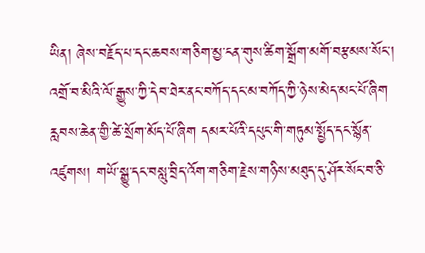ཡིན། ཞེས་བརྗོད་པ་དང་ཆབས་གཅིག་མྱ་ངན་གུས་ཚིག་སྒྲོག་མགོ་བརྩམས་སོང་། འགྲོ་བ་མིའི་ལོ་རྒྱུས་ཀྱི་དེབ་ཐེར་ནང་བཀོད་དང་མ་བཀོད་ཀྱི་ཉེས་མེད་མང་པོ་ཞིག རླབས་ཆེན་གྱི་ཚེ་སྲོག་མོད་པོ་ཞིག དམར་པོའི་དཔུང་གི་གཏུམ་སྤྱོད་དང་སྙོན་འཛུགས། གཡོ་སྒྱུ་དང་བསླུ་བྲིད་འོག་གཅིག་རྗེས་གཉིས་མཐུད་དུ་ཤོར་སོང་བ་ཅི་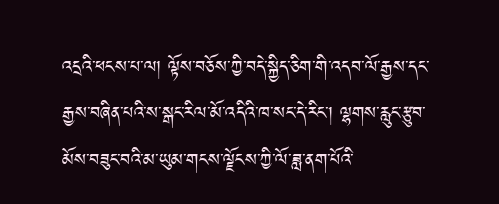འདྲའི་ཕངས་པ་ལ། ལྟོས་བཅོས་ཀྱི་བདེ་སྐྱིད་ཅིག་གི་འདབ་ལོ་རྒྱས་དང་རྒྱས་བཞིན་པའི་ས་སྒང་རིལ་མོ་འདིའི་ཁ་སང་དེ་རིང་། ལྷགས་རླུང་རྩུབ་མོས་བཟུང་བའི་མ་ཡུམ་གངས་ལྗོངས་ཀྱི་ལོ་ཟླ་ནག་པོའི་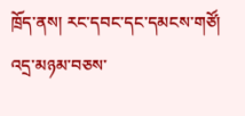ཁྲོད་ནས། རང་དབང་དང་དམངས་གཙོ། འདྲ་མཉམ་བཅས་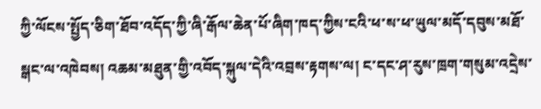ཀྱི་ལོངས་སྤྱོད་ཅིག་ཐོབ་འདོད་ཀྱི་ཞི་རྒོལ་ཆེན་པོ་ཞིག་ཁད་ཀྱིས་ངའི་ཕ་ས་ཕ་ཡུལ་མདོ་དབུས་མཐོ་སྒང་ལ་འཁེབས། འཆམ་མཐུན་གྱི་འབོད་སྐུལ་དེའི་འབྲས་རྟགས་ལ། ང་དང་ཤ་རུས་ཁྲག་གསུམ་འདྲེས་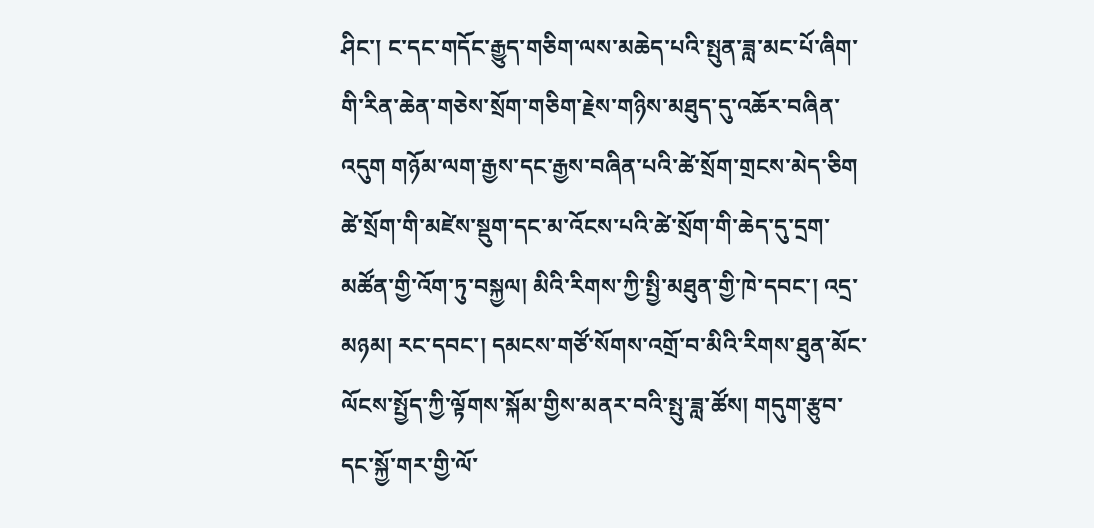ཤིང་། ང་དང་གདོང་རྒྱུད་གཅིག་ལས་མཆེད་པའི་སྤུན་ཟླ་མང་པོ་ཞིག་གི་རིན་ཆེན་གཅེས་སྲོག་གཅིག་རྗེས་གཉིས་མཐུད་དུ་འཆོར་བཞིན་འདུག གཉོམ་ལག་རྒྱས་དང་རྒྱས་བཞིན་པའི་ཚེ་སྲོག་གྲངས་མེད་ཅིག ཚེ་སྲོག་གི་མཛེས་སྡུག་དང་མ་འོངས་པའི་ཚེ་སྲོག་གི་ཆེད་དུ་དྲག་མཚོན་གྱི་འོག་ཏུ་བསྐྱལ། མིའི་རིགས་ཀྱི་སྤྱི་མཐུན་གྱི་ཁེ་དབང་། འདྲ་མཉམ། རང་དབང་། དམངས་གཙོ་སོགས་འགྲོ་བ་མིའི་རིགས་ཐུན་མོང་ལོངས་སྤྱོད་ཀྱི་ལྟོགས་སྐོམ་གྱིས་མནར་བའི་སྤུ་ཟླ་ཚོས། གདུག་རྩུབ་དང་སྐྱོ་གར་གྱི་ལོ་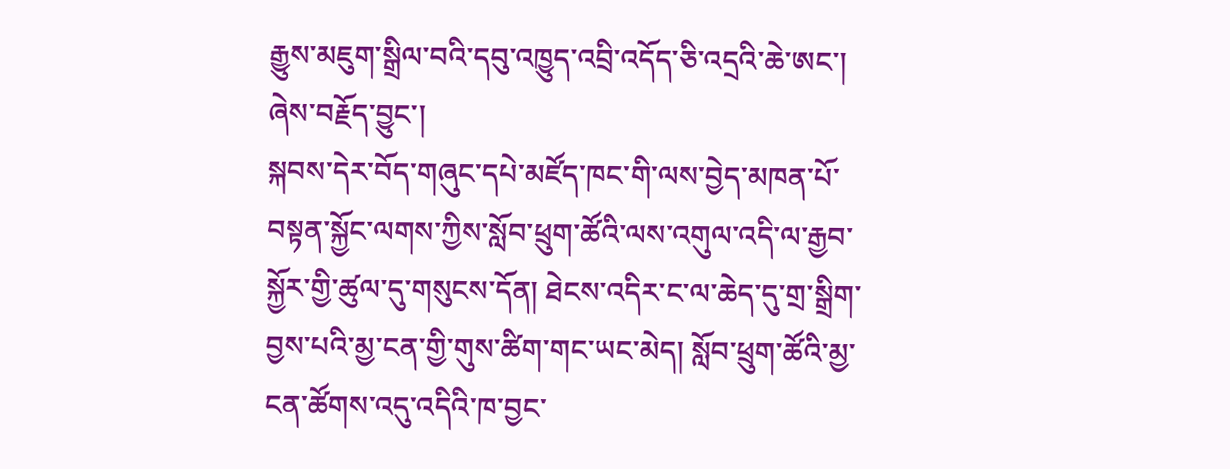རྒྱུས་མཇུག་སྒྲིལ་བའི་དབུ་འཁྱུད་འབྲི་འདོད་ཅི་འདྲའི་ཆེ་ཨང་། ཞེས་བརྗོད་བྱུང་།
སྐབས་དེར་བོད་གཞུང་དཔེ་མཛོད་ཁང་གི་ལས་བྱེད་མཁན་པོ་བསྟན་སྐྱོང་ལགས་ཀྱིས་སློབ་ཕྲུག་ཚོའི་ལས་འགུལ་འདི་ལ་རྒྱབ་སྐྱོར་གྱི་ཚུལ་དུ་གསུངས་དོན། ཐེངས་འདིར་ང་ལ་ཆེད་དུ་གྲ་སྒྲིག་བྱས་པའི་མྱ་ངན་གྱི་གུས་ཚིག་གང་ཡང་མེད། སློབ་ཕྲུག་ཚོའི་མྱ་ངན་ཚོགས་འདུ་འདིའི་ཁ་བྱང་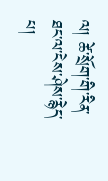ལ། ཚེ་སྲོག་གི་རིན་ཐང་ལ་ངེས་ཤེས་རྙེད་པ།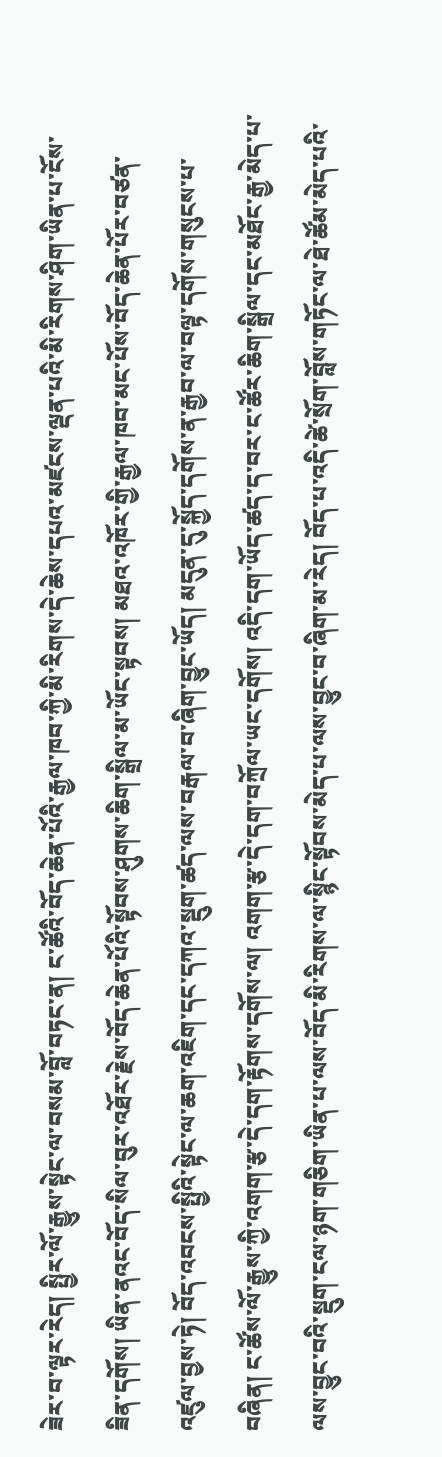ཟེར་བ་ལྟར་རེད། སྤྱིར་ལོ་རྒྱུས་སྟེང་ལ་བསམ་བློ་བཏང་ན། ང་ཚོའི་བོད་ཆེན་པོའི་རྒྱལ་ཁབ་ཀྱི་མི་རིགས་དེ་ཆེས་དཔའ་མཛངས་ལྡན་པའི་མི་རིགས་ཤིག་ཡིན་པ་ངོས་ཟིན་དགོས། ཡིན་ནའང་བོད་སིལ་བུར་འཐོར་རྗེས་བོད་ཆེན་པོའི་སྟོབས་ཤུགས་ཆིག་སྒྲིལ་མ་ཡོང་སྟབས། མཐའ་འཁོར་གྱི་རྒྱལ་ཁབ་མང་པོས་བོད་ཆེན་པོར་བཙན་འཛུལ་བྱས་ཏེ། བོད་འབངས་སྤྱིའི་སྟེང་ལ་ཆག་འཇིག་དང་དཀའ་སྡུག་ཚད་ལས་བརྒལ་བ་ཞིག་བྱུང་ཡོད། མདུན་དུ་སྐྱོད་དགོས་ན་རྒྱབ་ལ་བལྟ་དགོས་གསུངས་པ་བཞིན། ང་ཚོས་ལོ་རྒྱུས་ཀྱི་འགག་རྩ་དེ་དག་རྟོགས་དགོས་ལ། འགག་རྩ་དེ་དག་བཀྲོལ་ཡང་དགོས། འདི་དག་ཡོད་ཚད་ད་བར་ང་ཚོར་ཆིག་སྒྲིལ་དང་མཐོང་རྒྱ་མེད་པ་ལས་བྱུང་བའི་སྡུག་ངལ་ཉག་གཅིག་ཡིན་པ་ལས་བོད་མི་རིགས་ལ་སྙིང་སྟོབས་མེད་པ་ལས་བྱུང་བ་ཞིག་མ་རེད། བོད་པ་འདི་ཚེ་སྲོག་བློས་གཏོང་ལ་ཐེ་ཚོམ་མེད་པའི་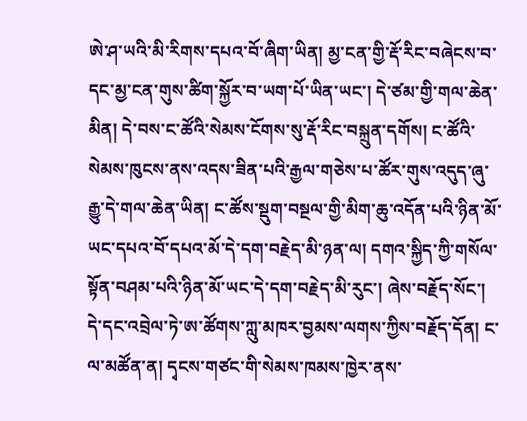ཨེ་ཤ་ཡའི་མི་རིགས་དཔའ་བོ་ཞིག་ཡིན། མྱ་ངན་གྱི་རྡོ་རིང་བཞེངས་བ་དང་མྱ་ངན་གུས་ཚིག་སྐྱོར་བ་ཡག་པོ་ཡིན་ཡང་། དེ་ཙམ་གྱི་གལ་ཆེན་མིན། དེ་བས་ང་ཚོའི་སེམས་ངོགས་སུ་རྡོ་རིང་བསྐྲུན་དགོས། ང་ཚོའི་སེམས་ཁུངས་ནས་འདས་ཟིན་པའི་རྒྱལ་གཅེས་པ་ཚོར་གུས་འདུད་ཞུ་རྒྱུ་དེ་གལ་ཆེན་ཡིན། ང་ཚོས་སྡུག་བསྔལ་གྱི་མིག་ཆུ་འདོན་པའི་ཉིན་མོ་ཡང་དཔའ་བོ་དཔའ་མོ་དེ་དག་བརྗེད་མི་ཉན་ལ། དགའ་སྐྱིད་ཀྱི་གསོལ་སྟོན་བཤམ་པའི་ཉིན་མོ་ཡང་དེ་དག་བརྗེད་མི་རུང་། ཞེས་བརྗོད་སོང་།
དེ་དང་འབྲེལ་ཏེ་ཨ་ཚོགས་ཀླུ་མཁར་བྱམས་ལགས་ཀྱིས་བརྗོད་དོན། ང་ལ་མཚོན་ན། དྭངས་གཙང་གི་སེམས་ཁམས་ཁྱེར་ནས་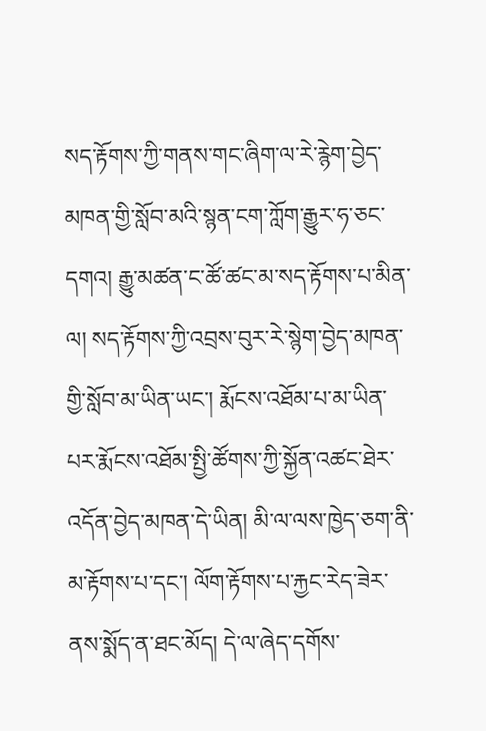སད་རྟོགས་ཀྱི་གནས་གང་ཞིག་ལ་རེ་རྙེག་བྱེད་མཁན་གྱི་སློབ་མའི་སྙན་ངག་ཀློག་རྒྱུར་ཧ་ཅང་དགའ། རྒྱུ་མཚན་ང་ཚོ་ཚང་མ་སད་རྟོགས་པ་མིན་ལ། སད་རྟོགས་ཀྱི་འབྲས་བུར་རེ་སྙེག་བྱེད་མཁན་གྱི་སློབ་མ་ཡིན་ཡང་། རྨོངས་འཐོམ་པ་མ་ཡིན་པར་རྨོངས་འཐོམ་སྤྱི་ཚོགས་ཀྱི་སྐྱོན་འཚང་ཐེར་འདོན་བྱེད་མཁན་དེ་ཡིན། མི་ལ་ལས་ཁྱེད་ཅག་ནི་མ་རྟོགས་པ་དང་། ལོག་རྟོགས་པ་རྐྱང་རེད་ཟེར་ནས་སྨོད་ན་ཐང་མོད། དེ་ལ་ཞེད་དགོས་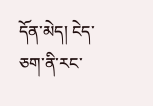དོན་མེད། ངེད་ཅག་ནི་རང་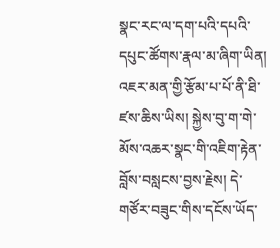སྣང་རང་ལ་དག་པའི་དཔའི་དཔུང་ཚོགས་རྣལ་མ་ཞིག་ཡིན། འཇར་མན་གྱི་རྩོམ་པ་པོ་ནི་ཐི་ཛས་ཆིས་ཡིས། སྐྱེས་བུ་ག་གེ་མོས་འཆར་སྣང་གི་འཇིག་རྟེན་བློས་བསླངས་བྱས་རྗེས། དེ་གཙོར་བཟུང་གིས་དངོས་ཡོད་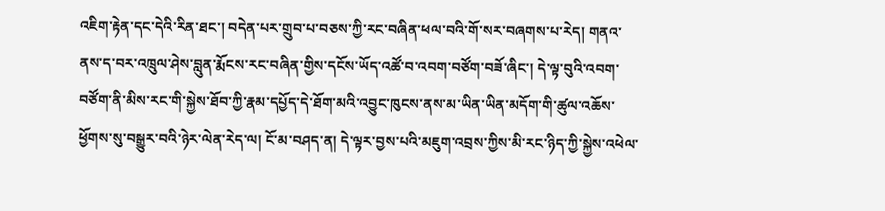འཇིག་རྟེན་དང་དེའི་རིན་ཐང་། བདེན་པར་གྲུབ་པ་བཅས་ཀྱི་རང་བཞིན་ཕལ་བའི་གོ་སར་བཞགས་པ་རེད། གནའ་ནས་ད་བར་འཁྲུལ་ཤེས་བླུན་རྨོངས་རང་བཞིན་གྱིས་དངོས་ཡོད་འཚོ་བ་འབག་བཙོག་བཟོ་ཞིང་། དེ་ལྟ་བུའི་འབག་བཙོག་ནི་མིས་རང་གི་སྐྱེས་ཐོབ་ཀྱི་རྣམ་དཔྱོད་དེ་ཐོག་མའི་འབྱུང་ཁུངས་ནས་མ་ཡིན་ཡིན་མདོག་གི་ཚུལ་འཆོས་ཕྱོགས་སུ་བསྒྱུར་བའི་ཉེར་ལེན་རེད་ལ། ངོ་མ་བཤད་ན། དེ་ལྟར་བྱས་པའི་མཇུག་འབྲས་ཀྱིས་མི་རང་ཉིད་ཀྱི་སྐྱེས་འཕེལ་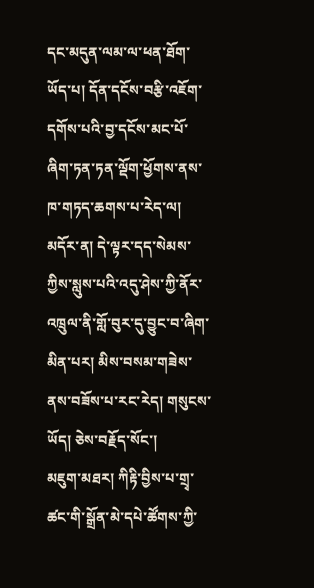དང་མདུན་ལམ་ལ་ཕན་ཐོག་ཡོད་པ། དོན་དངོས་བརྩི་འཇོག་དགོས་པའི་བྱ་དངོས་མང་པོ་ཞིག་ཏན་ཏན་ལྡོག་ཕྱོགས་ནས་ཁ་གཏད་ཆགས་པ་རེད་ལ། མདོར་ན། དེ་ལྟར་དད་སེམས་ཀྱིས་སླུས་པའི་འདུ་ཤེས་ཀྱི་ནོར་འཁྲུལ་ནི་གློ་བུར་དུ་བྱུང་བ་ཞིག་མིན་པར། མིས་བསམ་གཟེས་ནས་བཟོས་པ་རང་རེད། གསུངས་ཡོད། ཅེས་བརྗོད་སོང་།
མཇུག་མཐར། ཀིརྟི་བྱིས་པ་གྲྭ་ཚང་གི་སྒྲོན་མེ་དཔེ་ཚོགས་ཀྱི་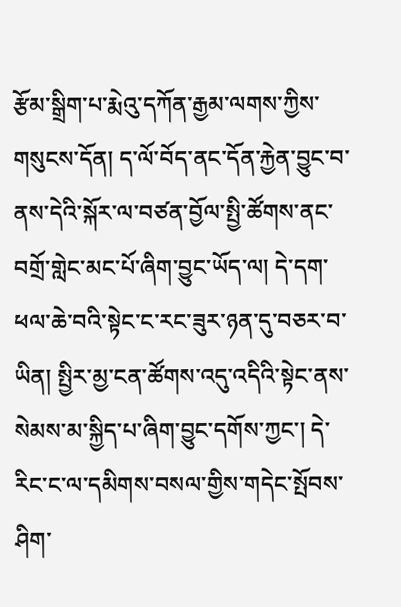རྩོམ་སྒྲིག་པ་རྨེའུ་དཀོན་རྒྱམ་ལགས་ཀྱིས་གསུངས་དོན། ད་ལོ་བོད་ནང་དོན་རྐྱེན་བྱུང་བ་ནས་དེའི་སྐོར་ལ་བཙན་བྱོལ་སྤྱི་ཚོགས་ནང་བགྲོ་གླེང་མང་པོ་ཞིག་བྱུང་ཡོད་ལ། དེ་དག་ཕལ་ཆེ་བའི་སྟེང་ང་རང་ཟུར་ཉན་དུ་བཅར་བ་ཡིན། སྤྱིར་མྱ་ངན་ཚོགས་འདུ་འདིའི་སྟེང་ནས་སེམས་མ་སྐྱིད་པ་ཞིག་བྱུང་དགོས་ཀྱང་། དེ་རིང་ང་ལ་དམིགས་བསལ་གྱིས་གདེང་སྤོབས་ཤིག་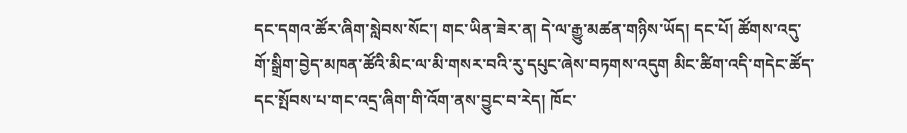དང་དགའ་ཚོར་ཞིག་སླེབས་སོང་། གང་ཡིན་ཟེར་ན། དེ་ལ་རྒྱུ་མཚན་གཉིས་ཡོད། དང་པོ། ཚོགས་འདུ་གོ་སྒྲིག་བྱེད་མཁན་ཚོའི་མིང་ལ་མི་གསར་བའི་རུ་དཔུང་ཞེས་བཏགས་འདུག མིང་ཚིག་འདི་གདེང་ཚོད་དང་སྤོབས་པ་གང་འདྲ་ཞིག་གི་འོག་ནས་བྱུང་བ་རེད། ཁོང་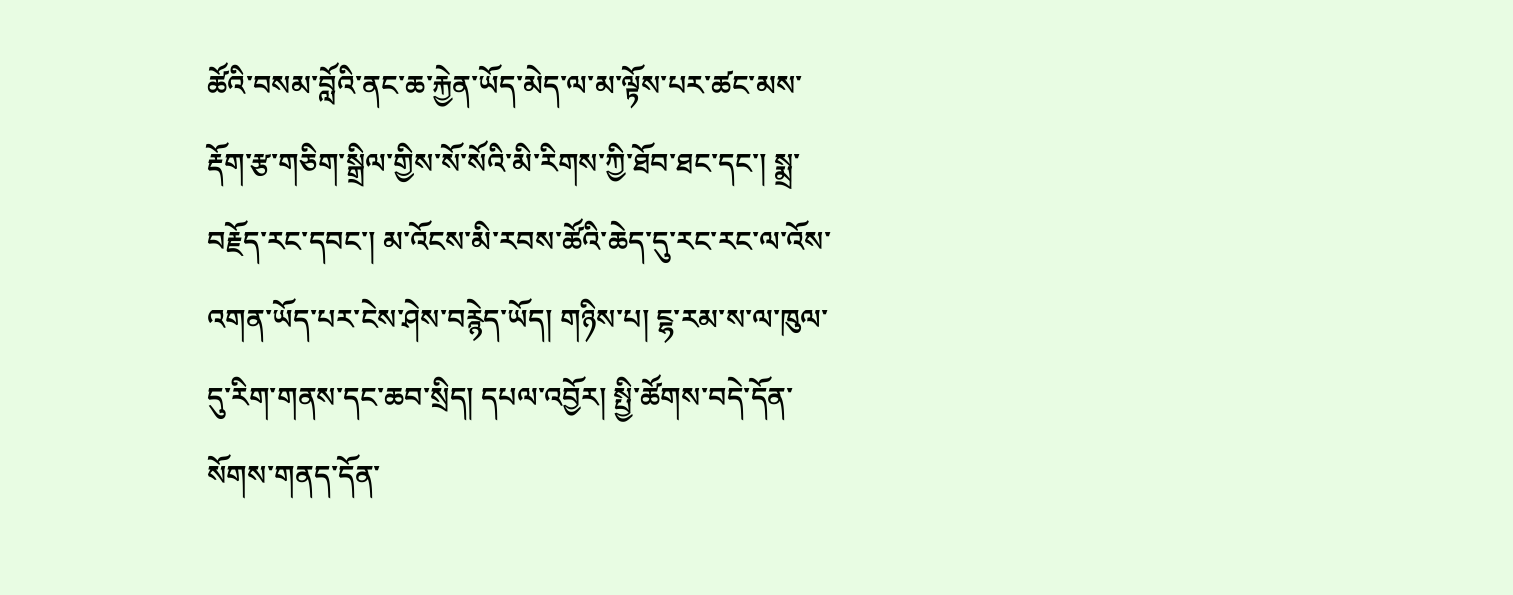ཚོའི་བསམ་བློའི་ནང་ཆ་རྐྱེན་ཡོད་མེད་ལ་མ་ལྟོས་པར་ཚང་མས་རྡོག་རྩ་གཅིག་སྒྲིལ་གྱིས་སོ་སོའི་མི་རིགས་ཀྱི་ཐོབ་ཐང་དང་། སྨྲ་བརྗོད་རང་དབང་། མ་འོངས་མི་རབས་ཚོའི་ཆེད་དུ་རང་རང་ལ་འོས་འགན་ཡོད་པར་ངེས་ཤེས་བརྙེད་ཡོད། གཉིས་པ། ངྷ་རམ་ས་ལ་ཁུལ་དུ་རིག་གནས་དང་ཆབ་སྲིད། དཔལ་འབྱོར། སྤྱི་ཚོགས་བདེ་དོན་སོགས་གནད་དོན་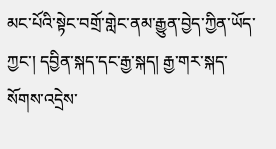མང་པོའི་སྟེང་བགྲོ་གླེང་ནམ་རྒྱུན་བྱེད་ཀྱིན་ཡོད་ཀྱང་། དབྱིན་སྐད་དང་རྒྱ་སྐད། རྒྱ་གར་སྐད་སོགས་འདྲེས་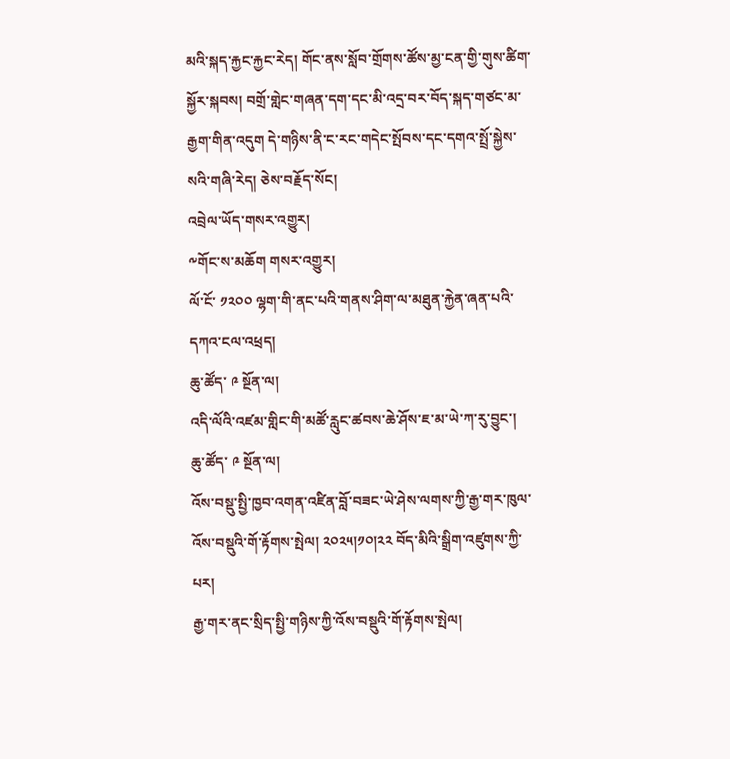མའི་སྐད་རྐྱང་རྐྱང་རེད། གོང་ནས་སློབ་གྲོགས་ཚོས་མྱ་ངན་གྱི་གུས་ཚིག་སྐྱོར་སྐབས། བགྲོ་གླེང་གཞན་དག་དང་མི་འདྲ་བར་བོད་སྐད་གཙང་མ་རྒྱག་གིན་འདུག དེ་གཉིས་ནི་ང་རང་གདེང་སྤོབས་དང་དགའ་སྤྲོ་སྐྱེས་སའི་གཞི་རེད། ཅེས་བརྗོད་སོང།
འབྲེལ་ཡོད་གསར་འགྱུར།
༸གོང་ས་མཆོག གསར་འགྱུར།
ལོ་ངོ་ ༡༢༠༠ ལྷག་གི་ནང་པའི་གནས་ཤིག་ལ་མཐུན་རྐྱེན་ཞན་པའི་དཀའ་ངལ་འཕྲད།
ཆུ་ཚོད་ ༩ སྔོན་ལ།
འདི་ལོའི་འཛམ་གླིང་གི་མཚོ་རླུང་ཚབས་ཆེ་ཤོས་ཇ་མ་ཡེ་ཀ་རུ་བྱུང་།
ཆུ་ཚོད་ ༩ སྔོན་ལ།
འོས་བསྡུ་སྤྱི་ཁྱབ་འགན་འཛིན་བློ་བཟང་ཡེ་ཤེས་ལགས་ཀྱི་རྒྱ་གར་ཁུལ་འོས་བསྡུའི་གོ་རྟོགས་སྤེལ། ༢༠༢༥།༡༠།༢༢ བོད་མིའི་སྒྲིག་འཛུགས་ཀྱི་པར།
རྒྱ་གར་ནང་སྲིད་སྤྱི་གཉིས་ཀྱི་འོས་བསྡུའི་གོ་རྟོགས་སྤེལ།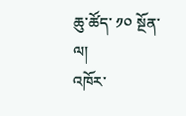ཆུ་ཚོད་ ༡༠ སྔོན་ལ།
འཁོར་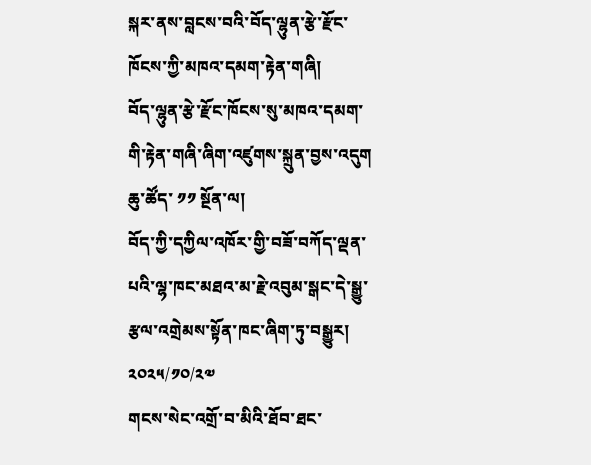སྐར་ནས་བླངས་བའི་བོད་ལྷུན་རྩེ་རྫོང་ཁོངས་ཀྱི་མཁའ་དམག་རྟེན་གཞི།
བོད་ལྷུན་རྩེ་རྫོང་ཁོངས་སུ་མཁའ་དམག་གི་རྟེན་གཞི་ཞིག་འཛུགས་སྐྲུན་བྱས་འདུག
ཆུ་ཚོད་ ༡༡ སྔོན་ལ།
བོད་ཀྱི་དཀྱིལ་འཁོར་གྱི་བཟོ་བཀོད་ལྡན་པའི་ལྷ་ཁང་མཐའ་མ་རྗེ་འབུམ་སྒང་དེ་སྒྱུ་རྩལ་འགྲེམས་སྟོན་ཁང་ཞིག་ཏུ་བསྒྱུར།
༢༠༢༥/༡༠/༢༧
གངས་སེང་འགྲོ་བ་མིའི་ཐོབ་ཐང་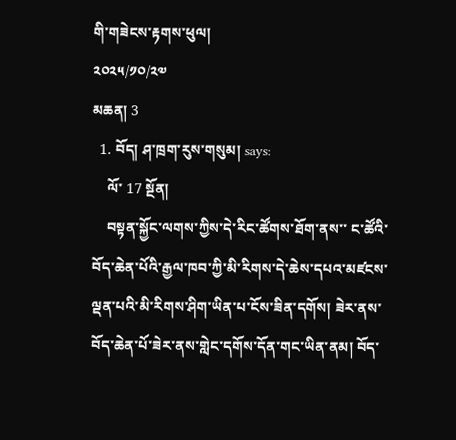གི་གཟེངས་རྟགས་ཕུལ།
༢༠༢༥/༡༠/༢༧
མཆན། 3
  1. བོད། ཤ་ཁྲག་རུས་གསུམ། says:
    ལོ་ 17 སྔོན།
    བསྟན་སྐྱོང་ལགས་ཀྱིས་དེ་རིང་ཚོགས་ཐོག་ནས་་ ང་ཚོའི་བོད་ཆེན་པོའི་རྒྱལ་ཁབ་ཀྱི་མི་རིགས་དེ་ཆེས་དཔའ་མཛངས་ལྡན་པའི་མི་རིགས་ཤིག་ཡིན་པ་ངོས་ཟིན་དགོས། ཟེར་ནས་བོད་ཆེན་པོ་ཟེར་ནས་གླེང་དགོས་དོན་གང་ཡིན་ནམ། བོད་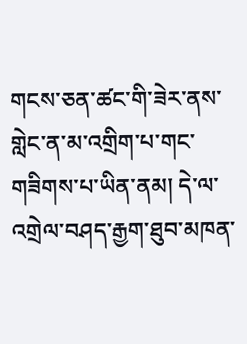གངས་ཅན་ཚང་གི་ཟེར་ནས་གླེང་ན་མ་འགྲིག་པ་གང་གཟིགས་པ་ཡིན་ནམ། དེ་ལ་འགྲེལ་བཤད་རྒྱག་ཐུབ་མཁན་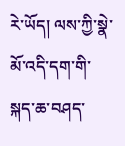རེ་ཡོད། ལས་ཀྱི་སྣེ་མོ་འདི་དག་གི་སྐད་ཆ་བཤད་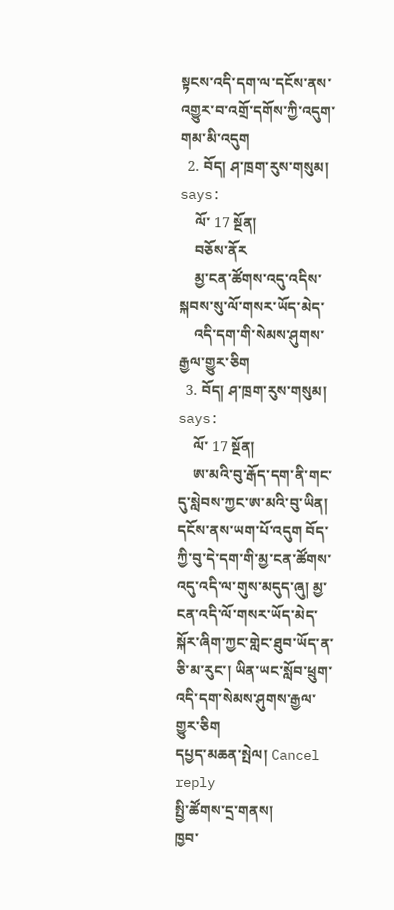སྟངས་འདི་དག་ལ་དངོས་ནས་འགྱུར་བ་འགྲོ་དགོས་ཀྱི་འདུག་གམ་མི་འདུག
  2. བོད། ཤ་ཁྲག་རུས་གསུམ། says:
    ལོ་ 17 སྔོན།
    བཅོས་ནོར
    མྱ་ངན་ཚོགས་འདུ་འདིས་སྐབས་སུ་ལོ་གསར་ཡོད་མེད་
    འདི་དག་གི་སེམས་ཤུགས་རྒྱལ་གྱུར་ཅིག
  3. བོད། ཤ་ཁྲག་རུས་གསུམ། says:
    ལོ་ 17 སྔོན།
    ཨ་མའི་བུ་རྒོད་དག་ནི་གང་དུ་སླེབས་ཀྱང་ཨ་མའི་བུ་ཡིན། དངོས་ནས་ཡག་པོ་འདུག བོད་ཀྱི་བུ་དེ་དག་གི་མྱ་ངན་ཚོགས་འདུ་འདི་ལ་གུས་མདུད་ཞུ། མྱ་ངན་འདི་ལོ་གསར་ཡོད་མེད་སྐོར་ཞིག་ཀྱང་གླེང་ཐུབ་ཡོད་ན་ཅི་མ་རུང་། ཡིན་ཡང་སློབ་ཕྲུག་འདི་དག་སེམས་ཤུགས་རྒྱལ་གྱུར་ཅིག
དཔྱད་མཆན་སྤེལ། Cancel reply
སྤྱི་ཚོགས་དྲ་གནས།
ཁྱབ་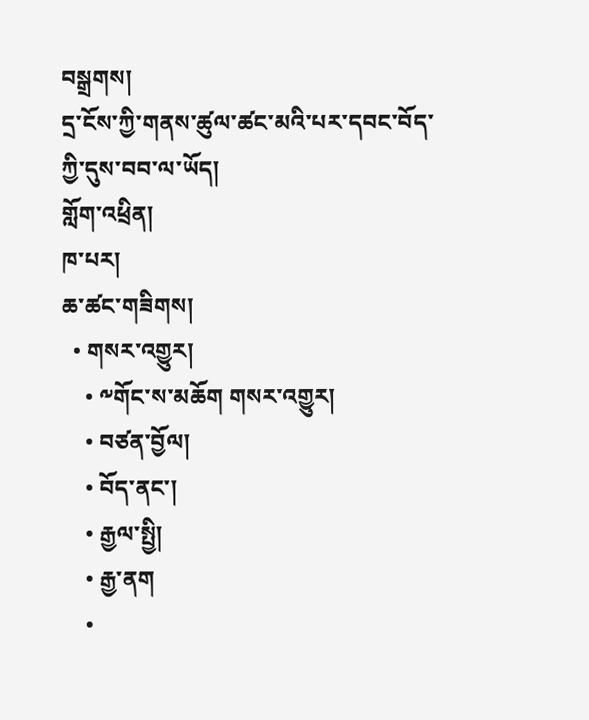བསྒྲགས།
དྲ་ངོས་ཀྱི་གནས་ཚུལ་ཚང་མའི་པར་དབང་བོད་ཀྱི་དུས་བབ་ལ་ཡོད།
གློག་འཕྲིན།
ཁ་པར།
ཆ་ཚང་གཟིགས།
  • གསར་འགྱུར།
    • ༸གོང་ས་མཆོག གསར་འགྱུར།
    • བཙན་བྱོལ།
    • བོད་ནང་།
    • རྒྱལ་སྤྱི།
    • རྒྱ་ནག
    •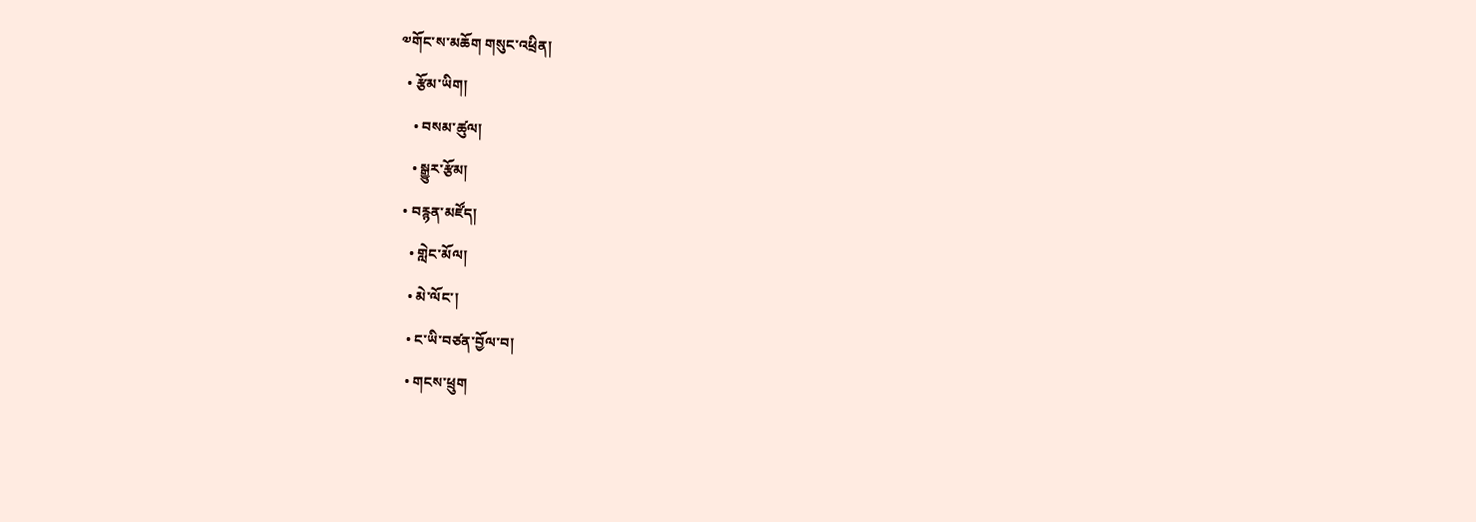༧གོང་ས་མཆོག གསུང་འཕྲིན།
  • རྩོམ་ཡིག།
    • བསམ་ཚུལ།
    • སྒྱུར་རྩོམ།
  • བརྙན་མཛོད།
    • གླེང་མོལ།
    • མེ་ལོང་།
    • ང་ཡི་བཙན་བྱོལ་བ།
    • གངས་ཕྲུག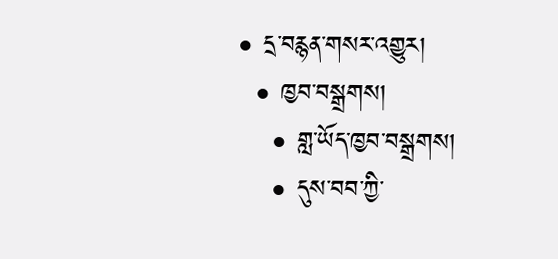• དྲ་བརྙན་གསར་འགྱུར།
  • ཁྱབ་བསྒྲགས།
    • གླ་ཡོད་ཁྱབ་བསྒྲགས།
    • དུས་བབ་ཀྱི་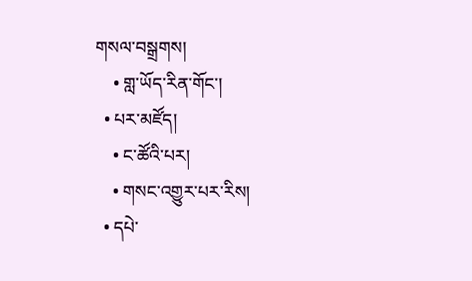གསལ་བསྒྲགས།
    • གླ་ཡོད་རིན་གོང་།
  • པར་མཛོད།
    • ང་ཚོའི་པར།
    • གསང་འགྱུར་པར་རིས།
  • དཔེ་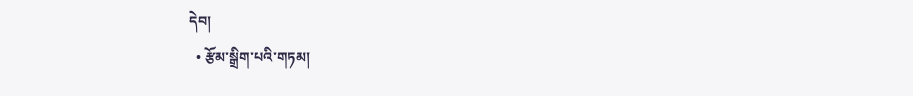དེབ།
  • རྩོམ་སྒྲིག་པའི་གཏམ།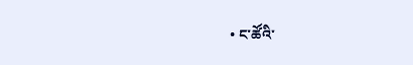• ང་ཚོའི་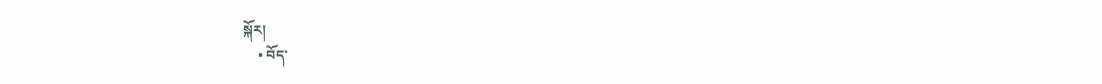སྐོར།
    • བོད་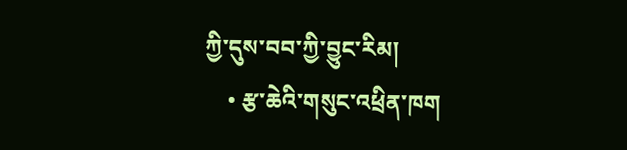ཀྱི་དུས་བབ་ཀྱི་བྱུང་རིམ།
    • རྩ་ཆེའི་གསུང་འཕྲིན་ཁག